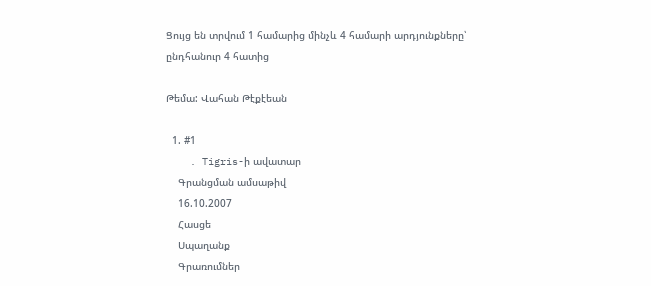Ցույց են տրվում 1 համարից մինչև 4 համարի արդյունքները՝ ընդհանուր 4 հատից

Թեմա: Վահան Թէքէեան

  1. #1
    . Tigris-ի ավատար
    Գրանցման ամսաթիվ
    16.10.2007
    Հասցե
    Սպաղանք
    Գրառումներ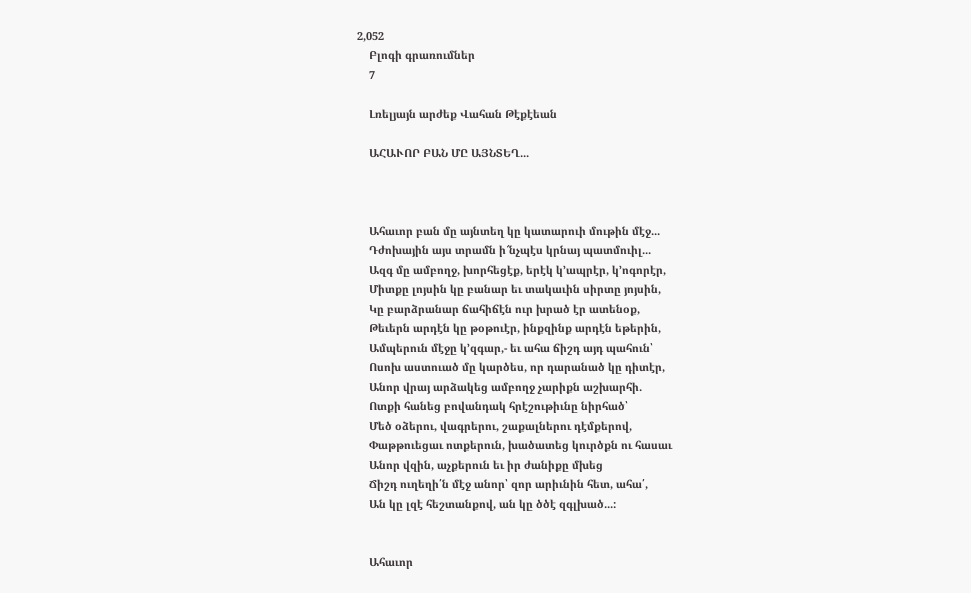2,052
    Բլոգի գրառումներ
    7

    Լռելյայն արժեք Վահան Թէքէեան

    ԱՀԱՒՈՐ ԲԱՆ ՄԸ ԱՅՆՏԵՂ...



    Ահաւոր բան մը այնտեղ կը կատարուի մութին մէջ...
    Դժոխային այս տրամն ի՜նչպէս կրնայ պատմուիլ...
    Ազգ մը ամբողջ, խորհեցէք, երէկ կ՚ապրէր, կ՚ոգորէր,
    Միտքը լոյսին կը բանար եւ տակաւին սիրտը յոյսին,
    Կը բարձրանար ճահիճէն ուր խրած էր ատենօք,
    Թեւերն արդէն կը թօթուէր, ինքզինք արդէն եթերին,
    Ամպերուն մէջը կ՚զգար,- եւ ահա ճիշդ այդ պահուն՝
    Ոսոխ աստուած մը կարծես, որ դարանած կը դիտէր,
    Անոր վրայ արձակեց ամբողջ չարիքն աշխարհի.
    Ոտքի հանեց բովանդակ հրէշութիւնը նիրհած՝
    Մեծ օձերու, վագրերու, շաքալներու դէմքերով,
    Փաթթուեցաւ ոտքերուն, խածատեց կուրծքն ու հասաւ
    Անոր վզին, աչքերուն եւ իր ժանիքը մխեց
    Ճիշդ ուղեղի՛ն մէջ անոր՝ զոր արիւնին հետ, ահա՛,
    Ան կը լզէ հեշտանքով, ան կը ծծէ զգլխած...:


    Ահաւոր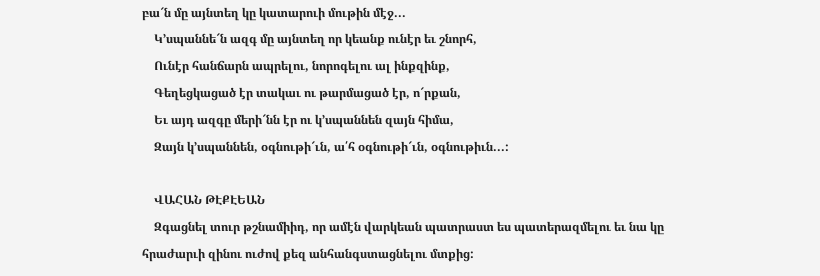բա՜ն մը այնտեղ կը կատարուի մութին մէջ...
    Կ՚սպաննե՜ն ազգ մը այնտեղ որ կեանք ունէր եւ շնորհ,
    Ունէր հանճարն ապրելու, նորոգելու ալ ինքզինք,
    Գեղեցկացած էր տակաւ ու թարմացած էր, ո՜րքան,
    Եւ այդ ազգը մերի՜նն էր ու կ՚սպաննեն զայն հիմա,
    Զայն կ՚սպաննեն, օգնութի՜ւն, ա՛հ օգնութի՜ւն, օգնութիւն...:

    ՎԱՀԱՆ ԹԷՔԷԵԱՆ
    Զգացնել տուր թշնամիիդ, որ ամէն վարկեան պատրաստ ես պատերազմելու եւ նա կը հրաժարւի զինու ուժով քեզ անհանգստացնելու մտքից: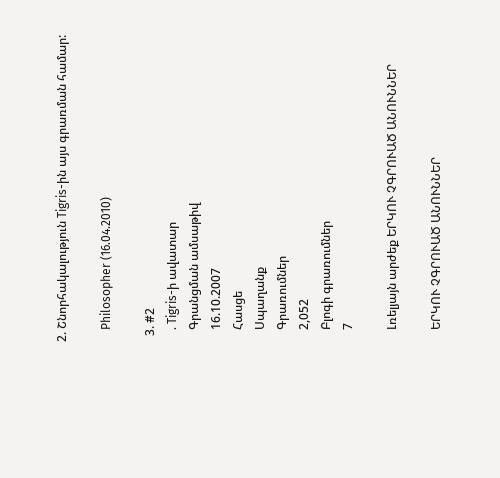2. Շնորհակալություն Tigris-ին այս գրառման համար:

    Philosopher (16.04.2010)

  3. #2
    . Tigris-ի ավատար
    Գրանցման ամսաթիվ
    16.10.2007
    Հասցե
    Սպաղանք
    Գրառումներ
    2,052
    Բլոգի գրառումներ
    7

    Լռելյայն արժեք ԵՐԿՈՒ ՉԳՐՈՒԱԾ ԱՆՈՒՆՆԵՐ

    ԵՐԿՈՒ ՉԳՐՈՒԱԾ ԱՆՈՒՆՆԵՐ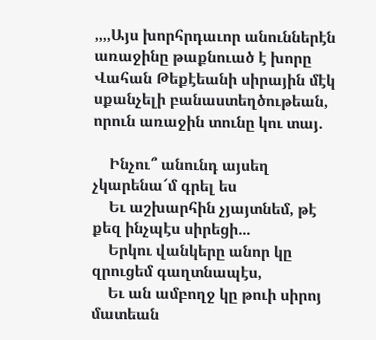,,,,Այս խորհրդաւոր անուններէն առաջինը թաքնուած է խորը Վահան Թեքէեանի սիրային մէկ սքանչելի բանաստեղծութեան, որուն առաջին տունը կու տայ.

    Ինչու՞ անունդ այսեղ չկարենա՜մ գրել ես
    Եւ աշխարհին չյայտնեմ, թէ քեզ ինչպէս սիրեցի...
    Երկու վանկերը անոր կը զրուցեմ գաղտնապէս,
    Եւ ան ամբողջ կը թուի սիրոյ մատեան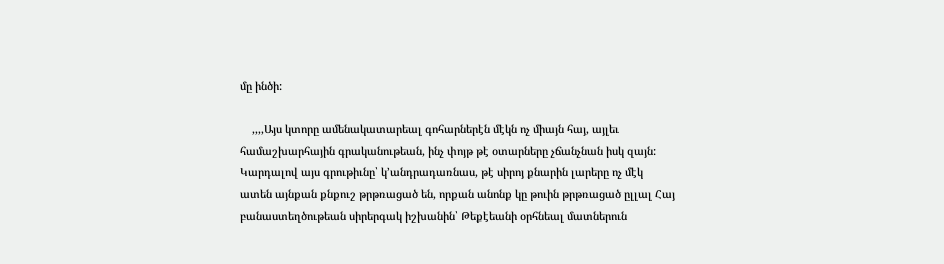մը ինծի:

    ,,,,Այս կտորը ամենակատարեալ գոհարներէն մէկն ոչ միայն հայ, այլեւ համաշխարհային գրականութեան, ինչ փոյթ թէ օտարները չճանչնան իսկ զայն: Կարդալով այս գրութիւնը՝ կ՚անդրադառնաս, թէ սիրոյ քնարին լարերը ոչ մէկ ատեն այնքան քնքուշ թրթռացած են, որքան անոնք կը թուին թրթռացած ըլլալ Հայ բանաստեղծութեան սիրերգակ իշխանին՝ Թեքէեանի օրհնեալ մատներուն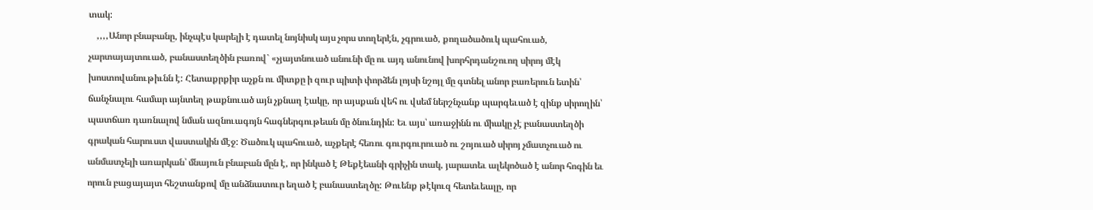տակ:
    ,,,,Անոր բնաբանը, ինչպէս կարելի է դատել նոյնիսկ այս չորս տողերէն, չգրուած, քողածածուկ պահուած, չարտայայտուած, բանաստեղծին բառով` «չյայտնուած անունի մը ու այդ անունով խորհրդանշուող սիրոյ մէկ խոստովանութիւնն է: Հետաքրքիր աչքն ու միտքը ի զուր պիտի փորձեն լոյսի նշոյլ մը գտնել անոր բառերուն ետին՝ ճանչնալու համար այնտեղ թաքնուած այն չքնաղ էակը, որ այսքան վեհ ու վսեմ ներշնչանք պարգեւած է զինք սիրողին՝ պատճառ դառնալով նման ազնուագոյն հագներգութեան մը ծնունդին: Եւ այս՝ առաջինն ու միակը չէ բանաստեղծի գրական հարուստ վաստակին մէջ: Ծածուկ պահուած, աչքերէ հեռու գուրգուրուած ու շոյուած սիրոյ չմատչուած ու անմատչելի առարկան՝ մնայուն բնաբան մըն է, որ ինկած է Թեքէեանի գրիչին տակ, յարատեւ ալեկոծած է անոր հոգին եւ որուն բացայայտ հեշտանքով մը անձնատուր եղած է բանաստեղծը: Թուենք թէկուզ հետեւեալը, որ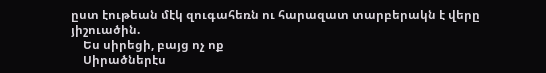ըստ էութեան մէկ զուգահեռն ու հարազատ տարբերակն է վերը յիշուածին.
    Ես սիրեցի, բայց ոչ ոք
    Սիրածներէս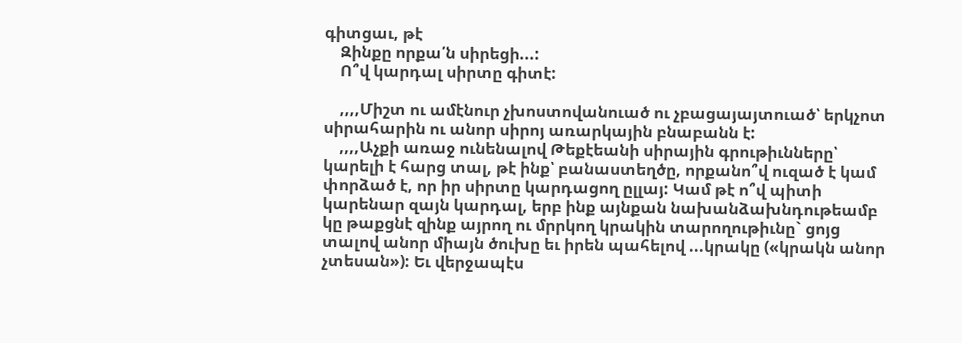գիտցաւ, թէ
    Զինքը որքա՛ն սիրեցի...:
    Ո՞վ կարդալ սիրտը գիտէ:

    ,,,,Միշտ ու ամէնուր չխոստովանուած ու չբացայայտուած՝ երկչոտ սիրահարին ու անոր սիրոյ առարկային բնաբանն է:
    ,,,,Աչքի առաջ ունենալով Թեքէեանի սիրային գրութիւնները՝ կարելի է հարց տալ, թէ ինք՝ բանաստեղծը, որքանո՞վ ուզած է կամ փորձած է, որ իր սիրտը կարդացող ըլլայ: Կամ թէ ո՞վ պիտի կարենար զայն կարդալ, երբ ինք այնքան նախանձախնդութեամբ կը թաքցնէ զինք այրող ու մրրկող կրակին տարողութիւնը` ցոյց տալով անոր միայն ծուխը եւ իրեն պահելով ...կրակը («կրակն անոր չտեսան»): Եւ վերջապէս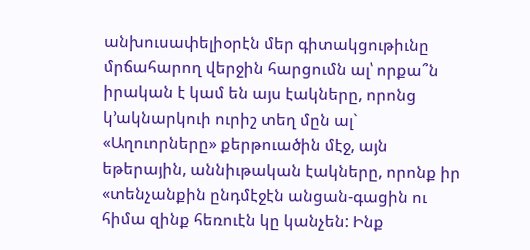անխուսափելիօրէն մեր գիտակցութիւնը մրճահարող վերջին հարցումն ալ՝ որքա՞ն իրական է կամ են այս էակները, որոնց կ՚ակնարկուի ուրիշ տեղ մըն ալ` «Աղուորները» քերթուածին մէջ, այն եթերային, աննիւթական էակները, որոնք իր «տենչանքին ընդմէջէն անցան-գացին ու հիմա զինք հեռուէն կը կանչեն: Ինք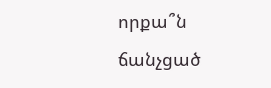որքա՞ն ճանչցած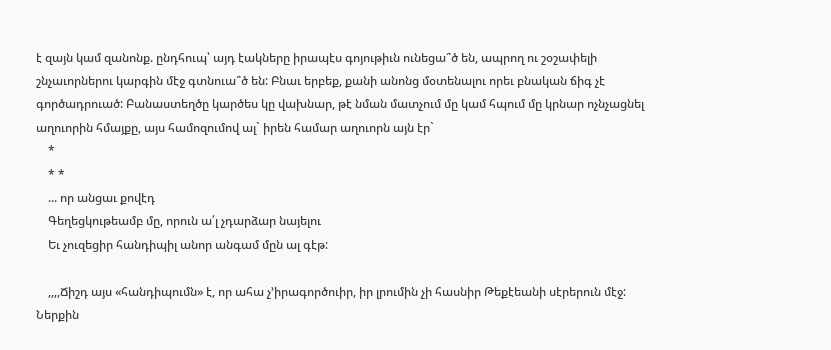է զայն կամ զանոնք. ընդհուպ՝ այդ էակները իրապէս գոյութիւն ունեցա՞ծ են, ապրող ու շօշափելի շնչաւորներու կարգին մէջ գտնուա՞ծ են: Բնաւ երբեք, քանի անոնց մօտենալու որեւ բնական ճիգ չէ գործադրուած: Բանաստեղծը կարծես կը վախնար, թէ նման մատչում մը կամ հպում մը կրնար ոչնչացնել աղուորին հմայքը, այս համոզումով ալ` իրեն համար աղուորն այն էր`
    *
    * *
    ... որ անցաւ քովէդ
    Գեղեցկութեամբ մը, որուն ա՛լ չդարձար նայելու
    Եւ չուզեցիր հանդիպիլ անոր անգամ մըն ալ գէթ:

    ,,,,Ճիշդ այս «հանդիպումն» է, որ ահա չ՚իրագործուիր, իր լրումին չի հասնիր Թեքէեանի սէրերուն մէջ: Ներքին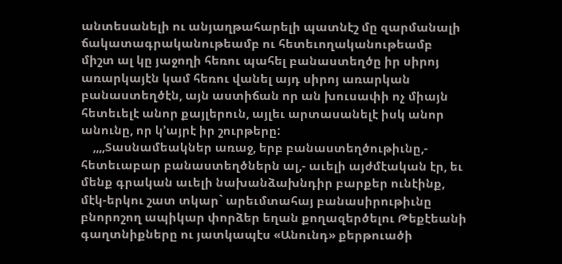անտեսանելի ու անյաղթահարելի պատնէշ մը զարմանալի ճակատագրականութեամբ ու հետեւողականութեամբ միշտ ալ կը յաջողի հեռու պահել բանաստեղծը իր սիրոյ առարկայէն կամ հեռու վանել այդ սիրոյ առարկան բանաստեղծէն, այն աստիճան որ ան խուսափի ոչ միայն հետեւելէ անոր քայլերուն, այլեւ արտասանելէ իսկ անոր անունը, որ կ՚այրէ իր շուրթերը:
    ,,,,Տասնամեակներ առաջ, երբ բանաստեղծութիւնը,- հետեւաբար բանաստեղծներն ալ,- աւելի այժմէական էր, եւ մենք գրական աւելի նախանձախնդիր բարքեր ունէինք, մէկ-երկու շատ տկար` արեւմտահայ բանասիրութիւնը բնորոշող ապիկար փորձեր եղան քողազերծելու Թեքէեանի գաղտնիքները ու յատկապէս «Անունդ» քերթուածի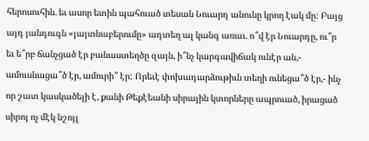հերոսուհին. եւ ասոր ետին պահուած տեսան Նուարդ անունը կրող էակ մը: Բայց այդ յանդուգն «յայտնաբերումը» ադտեղ ալ կանգ առաւ. ո՞վ էր Նուարդը, ու՞ր եւ ե՞րբ ճանչցած էր բանաստեղծը զայն, ի՞նչ կարգավիճակ ունէր ան,- ամուսնացա՞ծ էր, ամուրի՞ էր: Որեւէ փոխադարձութիւն տեղի ունեցա՞ծ էր,- ինչ որ շատ կասկածելի է, քանի Թեքէեանի սիրային կտորները ապրուած, իրացած սիրոյ ոչ մէկ նշոյլ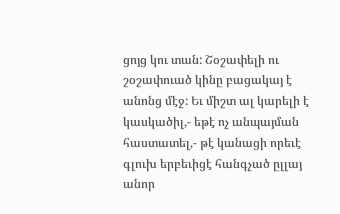ցոյց կու տան: Շօշափելի ու շօշափուած կինը բացակայ է անոնց մէջ: Եւ միշտ ալ կարելի է կասկածիլ,- եթէ ոչ անպայման հաստատել,- թէ կանացի որեւէ գլուխ երբեւիցէ հանգչած ըլլայ անոր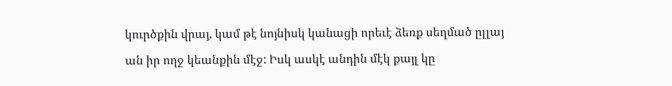կուրծքին վրայ, կամ թէ նոյնիսկ կանացի որեւէ ձեռք սեղմած ըլլայ ան իր ողջ կեանքին մէջ: Իսկ ասկէ անդին մէկ քայլ կը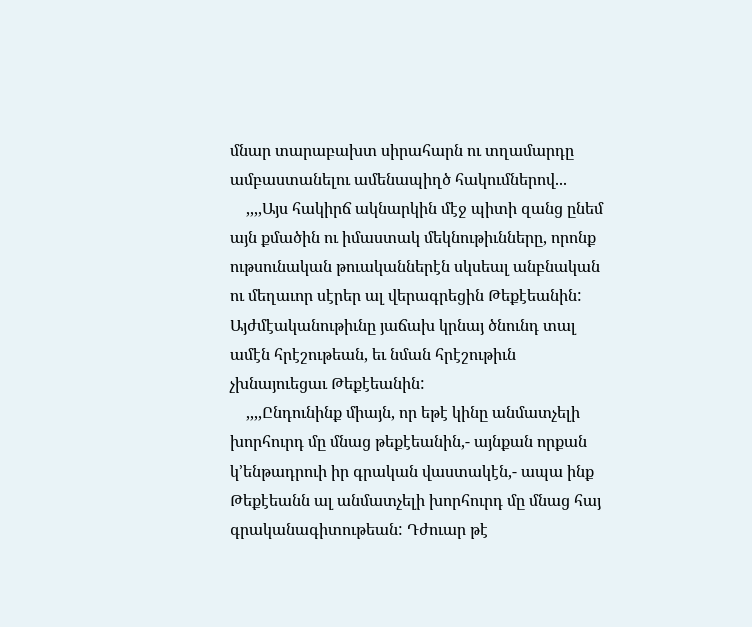մնար տարաբախտ սիրահարն ու տղամարդը ամբաստանելու ամենապիղծ հակումներով...
    ,,,,Այս հակիրճ ակնարկին մէջ պիտի զանց ընեմ այն քմածին ու իմաստակ մեկնութիւնները, որոնք ութսունական թուականներէն սկսեալ անբնական ու մեղաւոր սէրեր ալ վերագրեցին Թեքէեանին: Այժմէականութիւնը յաճախ կրնայ ծնունդ տալ ամէն հրէշութեան, եւ նման հրէշութիւն չխնայուեցաւ Թեքէեանին:
    ,,,,Ընդունինք միայն, որ եթէ կինը անմատչելի խորհուրդ մը մնաց թեքէեանին,- այնքան որքան կ՚ենթադրուի իր գրական վաստակէն,- ապա ինք Թեքէեանն ալ անմատչելի խորհուրդ մը մնաց հայ գրականագիտութեան: Դժուար թէ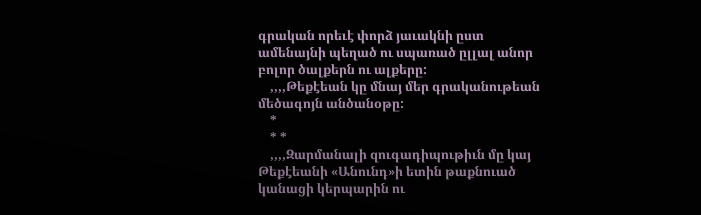գրական որեւէ փորձ յաւակնի ըստ ամենայնի պեղած ու սպառած ըլլալ անոր բոլոր ծալքերն ու ալքերը:
    ,,,,Թեքէեան կը մնայ մեր գրականութեան մեծագոյն անծանօթը:
    *
    * *
    ,,,,Զարմանալի զուգադիպութիւն մը կայ Թեքէեանի «Անունդ»ի ետին թաքնուած կանացի կերպարին ու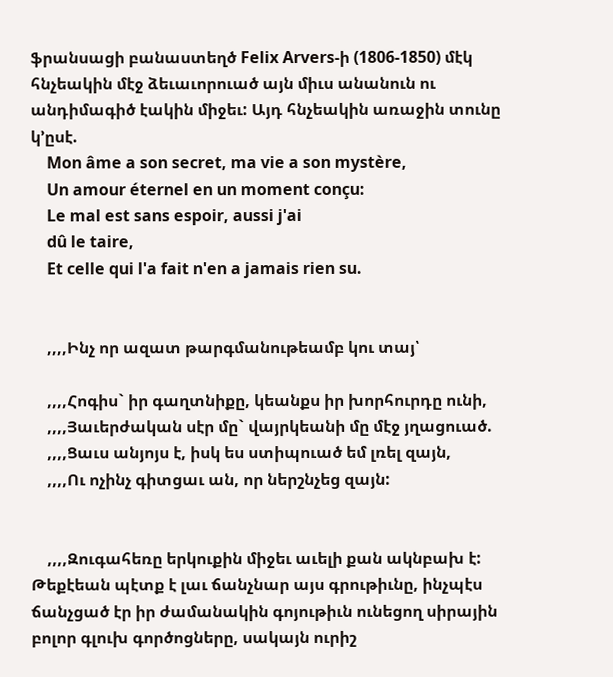ֆրանսացի բանաստեղծ Felix Arvers-ի (1806-1850) մէկ հնչեակին մէջ ձեւաւորուած այն միւս անանուն ու անդիմագիծ էակին միջեւ: Այդ հնչեակին առաջին տունը կ՚ըսէ.
    Mon âme a son secret, ma vie a son mystère,
    Un amour éternel en un moment conçu:
    Le mal est sans espoir, aussi j'ai
    dû le taire,
    Et celle qui l'a fait n'en a jamais rien su.


    ,,,,Ինչ որ ազատ թարգմանութեամբ կու տայ՝

    ,,,,Հոգիս` իր գաղտնիքը, կեանքս իր խորհուրդը ունի,
    ,,,,Յաւերժական սէր մը` վայրկեանի մը մէջ յղացուած.
    ,,,,Ցաւս անյոյս է, իսկ ես ստիպուած եմ լռել զայն,
    ,,,,Ու ոչինչ գիտցաւ ան, որ ներշնչեց զայն:


    ,,,,Զուգահեռը երկուքին միջեւ աւելի քան ակնբախ է: Թեքէեան պէտք է լաւ ճանչնար այս գրութիւնը, ինչպէս ճանչցած էր իր ժամանակին գոյութիւն ունեցող սիրային բոլոր գլուխ գործոցները, սակայն ուրիշ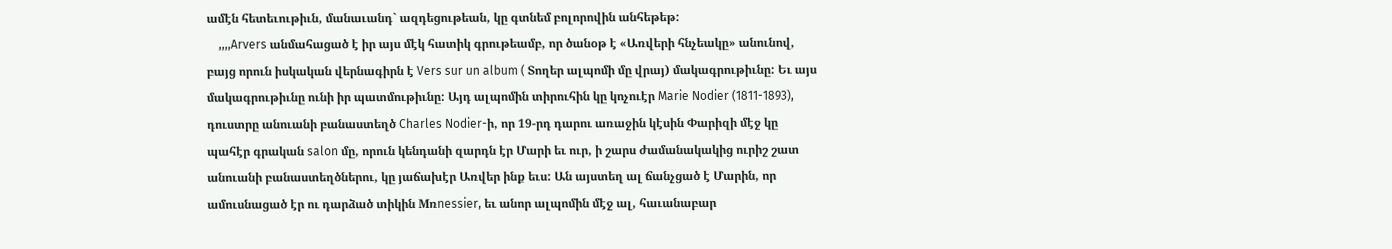ամէն հետեւութիւն, մանաւանդ` ազդեցութեան, կը գտնեմ բոլորովին անհեթեթ:
    ,,,,Arvers անմահացած է իր այս մէկ հատիկ գրութեամբ, որ ծանօթ է «Առվերի հնչեակը» անունով, բայց որուն իսկական վերնագիրն է Vers sur un album ( Տողեր ալպոմի մը վրայ) մակագրութիւնը: Եւ այս մակագրութիւնը ունի իր պատմութիւնը: Այդ ալպոմին տիրուհին կը կոչուէր Marie Nodier (1811-1893), դուստրը անուանի բանաստեղծ Charles Nodier-ի, որ 19-րդ դարու առաջին կէսին Փարիզի մէջ կը պահէր գրական salon մը, որուն կենդանի զարդն էր Մարի եւ ուր, ի շարս ժամանակակից ուրիշ շատ անուանի բանաստեղծներու, կը յաճախէր Առվեր ինք եւս: Ան այստեղ ալ ճանչցած է Մարին, որ ամուսնացած էր ու դարձած տիկին Mռnessier, եւ անոր ալպոմին մէջ ալ, հաւանաբար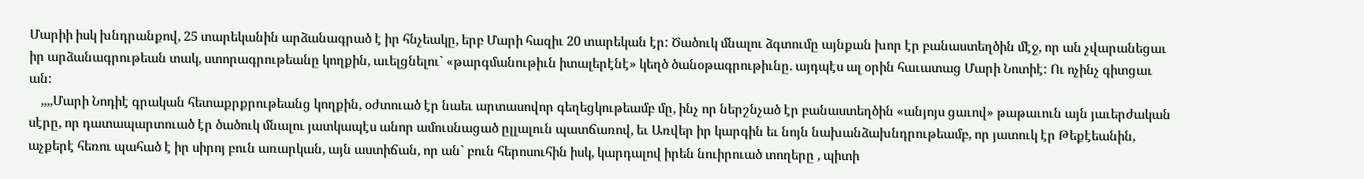Մարիի իսկ խնդրանքով, 25 տարեկանին արձանագրած է իր հնչեակը, երբ Մարի հազիւ 20 տարեկան էր: Ծածուկ մնալու ձգտումը այնքան խոր էր բանաստեղծին մէջ, որ ան չվարանեցաւ իր արձանագրութեան տակ, ստորագրութեանը կողքին, աւելցնելու` «թարգմանութիւն իտալերէնէ» կեղծ ծանօթագրութիւնը. այդպէս ալ օրին հաւատաց Մարի Նոտիէ: Ու ոչինչ գիտցաւ ան:
    ,,,,Մարի Նոդիէ գրական հետաքրքրութեանց կողքին, օժտուած էր նաեւ արտասովոր գեղեցկութեամբ մը, ինչ որ ներշնչած էր բանաստեղծին «անյոյս ցաւով» թաթաւուն այն յաւերժական սէրը, որ դատապարտուած էր ծածուկ մնալու յատկապէս անոր ամուսնացած ըլլալուն պատճառով, եւ Առվեր իր կարգին եւ նոյն նախանձախնդրութեամբ, որ յատուկ էր Թեքէեանին, աչքերէ հեռու պահած է իր սիրոյ բուն առարկան, այն աստիճան, որ ան` բուն հերոսուհին իսկ, կարդալով իրեն նուիրուած տողերը , պիտի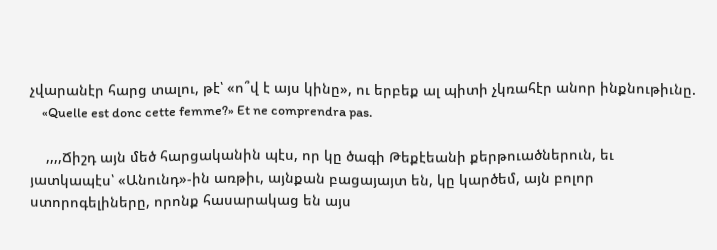չվարանէր հարց տալու, թէ՝ «ո՞վ է այս կինը», ու երբեք ալ պիտի չկռահէր անոր ինքնութիւնը.
    «Quelle est donc cette femme?» Et ne comprendra pas.

    ,,,,Ճիշդ այն մեծ հարցականին պէս, որ կը ծագի Թեքէեանի քերթուածներուն, եւ յատկապէս՝ «Անունդ»-ին առթիւ, այնքան բացայայտ են, կը կարծեմ, այն բոլոր ստորոգելիները, որոնք հասարակաց են այս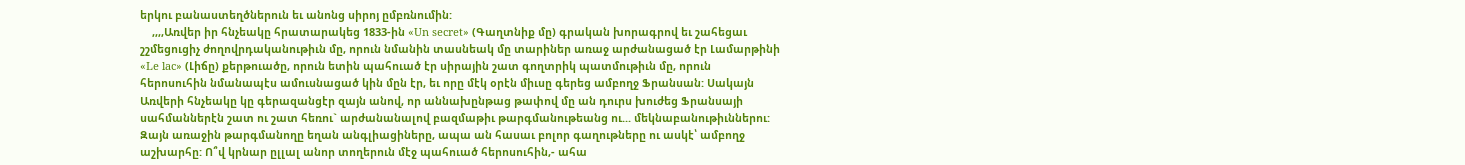երկու բանաստեղծներուն եւ անոնց սիրոյ ըմբռնումին:
    ,,,,Առվեր իր հնչեակը հրատարակեց 1833-ին «Un secret» (Գաղտնիք մը) գրական խորագրով եւ շահեցաւ շշմեցուցիչ ժողովրդականութիւն մը, որուն նմանին տասնեակ մը տարիներ առաջ արժանացած էր Լամարթինի «Le lac» (Լիճը) քերթուածը, որուն ետին պահուած էր սիրային շատ գողտրիկ պատմութիւն մը, որուն հերոսուհին նմանապէս ամուսնացած կին մըն էր, եւ որը մէկ օրէն միւսը գերեց ամբողջ Ֆրանսան: Սակայն Առվերի հնչեակը կը գերազանցէր զայն անով, որ աննախընթաց թափով մը ան դուրս խուժեց Ֆրանսայի սահմաններէն շատ ու շատ հեռու` արժանանալով բազմաթիւ թարգմանութեանց ու... մեկնաբանութիւններու: Զայն առաջին թարգմանողը եղան անգլիացիները, ապա ան հասաւ բոլոր գաղութները ու ասկէ՝ ամբողջ աշխարհը: Ո՞վ կրնար ըլլալ անոր տողերուն մէջ պահուած հերոսուհին,- ահա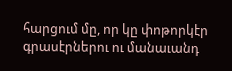հարցում մը, որ կը փոթորկէր գրասէրներու ու մանաւանդ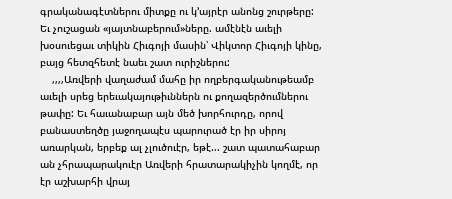գրականագէտներու միտքը ու կ՚այրէր անոնց շուրթերը: Եւ չուշացան «յայտնաբերում»ները. ամէնէն աւելի խօսուեցաւ տիկին Հիւգոյի մասին՝ Վիկտոր Հիւգոյի կինը, բայց հետզհետէ նաեւ շատ ուրիշներու:
    ,,,,Առվերի վաղաժամ մահը իր ողբերգականութեամբ աւելի սրեց երեւակայութիւններն ու քողազերծումներու թափը: Եւ հաւանաբար այն մեծ խորհուրդը, որով բանաստեղծը յաջողապէս պարուրած էր իր սիրոյ առարկան, երբեք ալ չլուծուէր, եթէ... շատ պատահաբար ան չհրապարակուէր Առվերի հրատարակիչին կողմէ, որ էր աշխարհի վրայ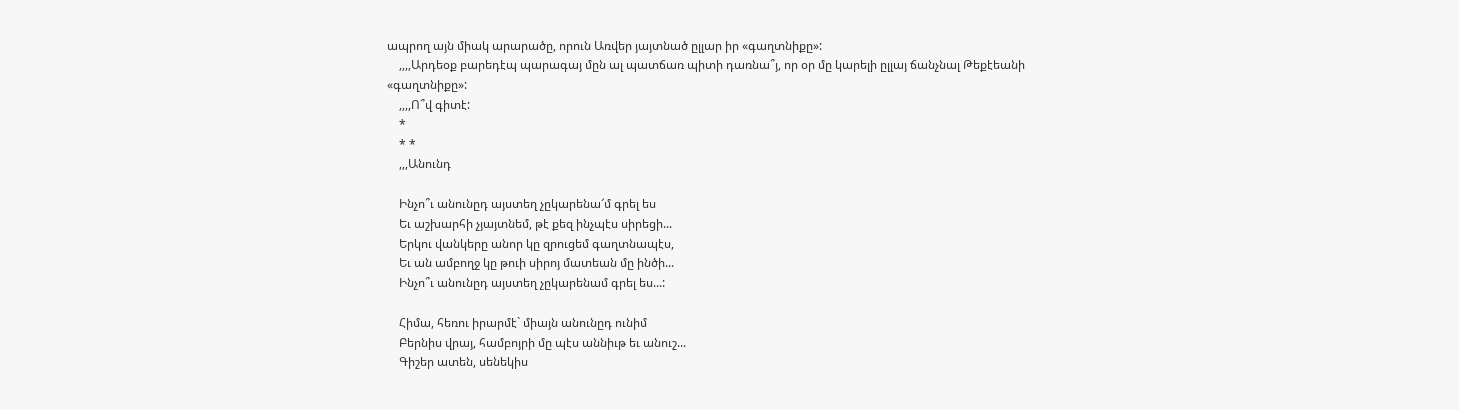ապրող այն միակ արարածը, որուն Առվեր յայտնած ըլլար իր «գաղտնիքը»:
    ,,,,Արդեօք բարեդէպ պարագայ մըն ալ պատճառ պիտի դառնա՞յ, որ օր մը կարելի ըլլայ ճանչնալ Թեքէեանի «գաղտնիքը»:
    ,,,,Ո՞վ գիտէ:
    *
    * *
    ,,,Անունդ

    Ինչո՞ւ անունըդ այստեղ չըկարենա՜մ գրել ես
    Եւ աշխարհի չյայտնեմ, թէ քեզ ինչպէս սիրեցի...
    Երկու վանկերը անոր կը զրուցեմ գաղտնապէս,
    Եւ ան ամբողջ կը թուի սիրոյ մատեան մը ինծի...
    Ինչո՞ւ անունըդ այստեղ չըկարենամ գրել ես...:

    Հիմա, հեռու իրարմէ` միայն անունըդ ունիմ
    Բերնիս վրայ, համբոյրի մը պէս աննիւթ եւ անուշ...
    Գիշեր ատեն, սենեկիս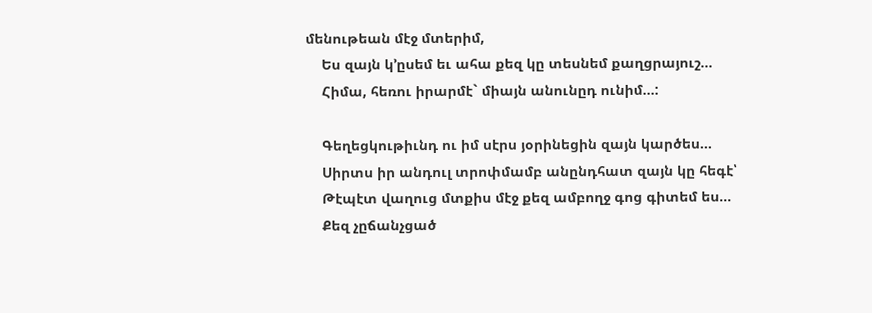մենութեան մէջ մտերիմ,
    Ես զայն կ՚ըսեմ եւ ահա քեզ կը տեսնեմ քաղցրայուշ...
    Հիմա, հեռու իրարմէ` միայն անունըդ ունիմ...:

    Գեղեցկութիւնդ ու իմ սէրս յօրինեցին զայն կարծես...
    Սիրտս իր անդուլ տրոփմամբ անընդհատ զայն կը հեգէ՝
    Թէպէտ վաղուց մտքիս մէջ քեզ ամբողջ գոց գիտեմ ես...
    Քեզ չըճանչցած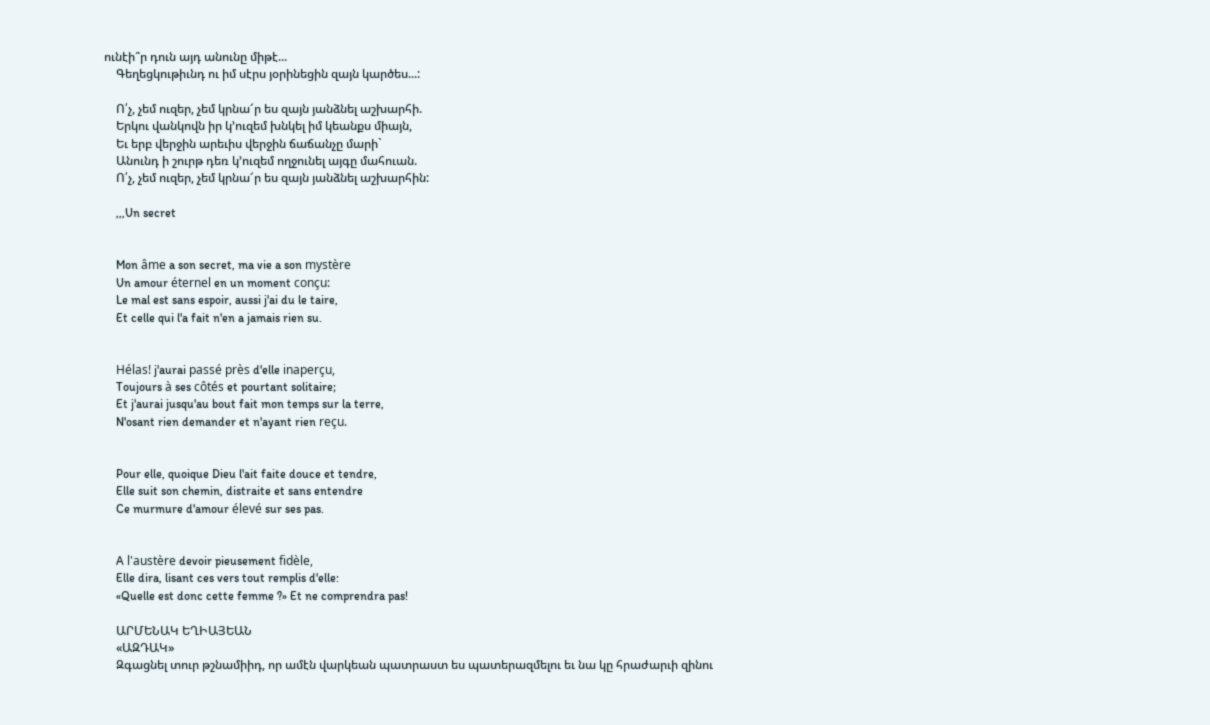ունէի՞ր դուն այդ անունը միթէ...
    Գեղեցկութիւնդ ու իմ սէրս յօրինեցին զայն կարծես...:

    Ո՛չ, չեմ ուզեր, չեմ կրնա՜ր ես զայն յանձնել աշխարհի.
    Երկու վանկովն իր կ՚ուզեմ խնկել իմ կեանքս միայն,
    Եւ երբ վերջին արեւիս վերջին ճաճանչը մարի`
    Անունդ ի շուրթ դեռ կ՚ուզեմ ողջունել այգը մահուան.
    Ո՛չ, չեմ ուզեր, չեմ կրնա՜ր ես զայն յանձնել աշխարհին:

    ,,,Un secret


    Mon âme a son secret, ma vie a son mystère
    Un amour éternel en un moment conçu:
    Le mal est sans espoir, aussi j'ai du le taire,
    Et celle qui l'a fait n'en a jamais rien su.


    Hélas! j'aurai passé près d'elle inaperçu,
    Toujours à ses côtés et pourtant solitaire;
    Et j'aurai jusqu'au bout fait mon temps sur la terre,
    N'osant rien demander et n'ayant rien reçu.


    Pour elle, quoique Dieu l'ait faite douce et tendre,
    Elle suit son chemin, distraite et sans entendre
    Ce murmure d'amour élevé sur ses pas.


    A l'austère devoir pieusement fidèle,
    Elle dira, lisant ces vers tout remplis d'elle:
    «Quelle est donc cette femme ?» Et ne comprendra pas!

    ԱՐՄԵՆԱԿ ԵՂԻԱՅԵԱՆ
    «ԱԶԴԱԿ»
    Զգացնել տուր թշնամիիդ, որ ամէն վարկեան պատրաստ ես պատերազմելու եւ նա կը հրաժարւի զինու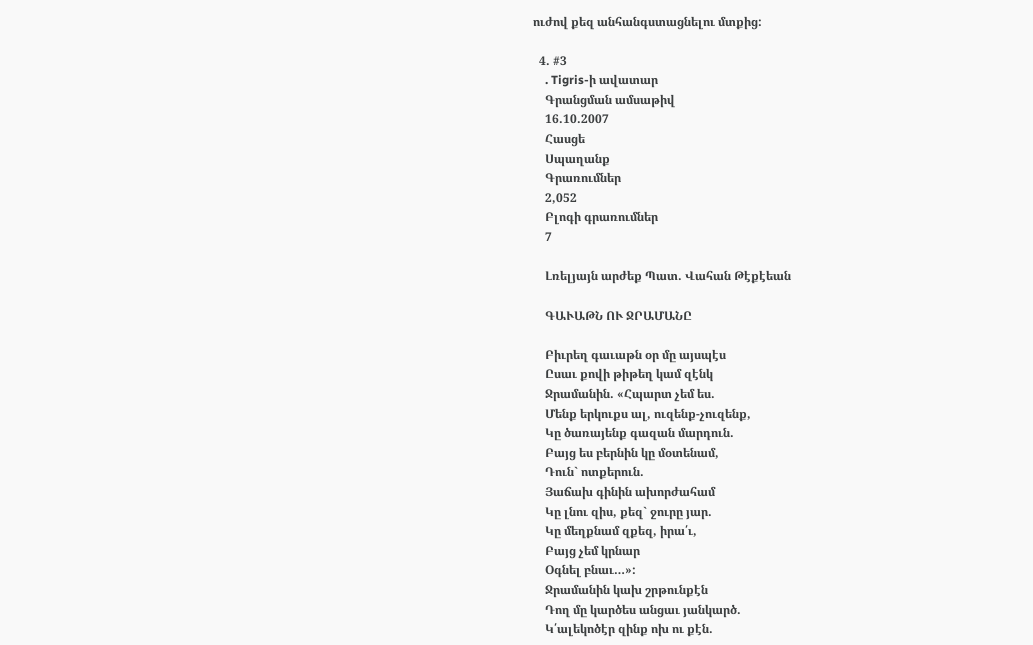ուժով քեզ անհանգստացնելու մտքից:

  4. #3
    . Tigris-ի ավատար
    Գրանցման ամսաթիվ
    16.10.2007
    Հասցե
    Սպաղանք
    Գրառումներ
    2,052
    Բլոգի գրառումներ
    7

    Լռելյայն արժեք Պատ. Վահան Թէքէեան

    ԳԱՒԱԹՆ ՈՒ ՋՐԱՄԱՆԸ

    Բիւրեղ գաւաթն օր մը այսպէս
    Ըսաւ քովի թիթեղ կամ զէնկ
    Ջրամանին. «Հպարտ չեմ ես.
    Մենք երկուքս ալ, ուզենք-չուզենք,
    Կը ծառայենք գազան մարդուն.
    Բայց ես բերնին կը մօտենամ,
    Դուն` ոտքերուն.
    Յաճախ գինին ախորժահամ
    Կը լնու զիս, քեզ` ջուրը յար.
    Կը մեղքնամ զքեզ, իրա՛ւ,
    Բայց չեմ կրնար
    Օգնել բնաւ…»:
    Ջրամանին կախ շրթունքէն
    Դող մը կարծես անցաւ յանկարծ.
    Կ՛ալեկոծէր զինք ոխ ու քէն.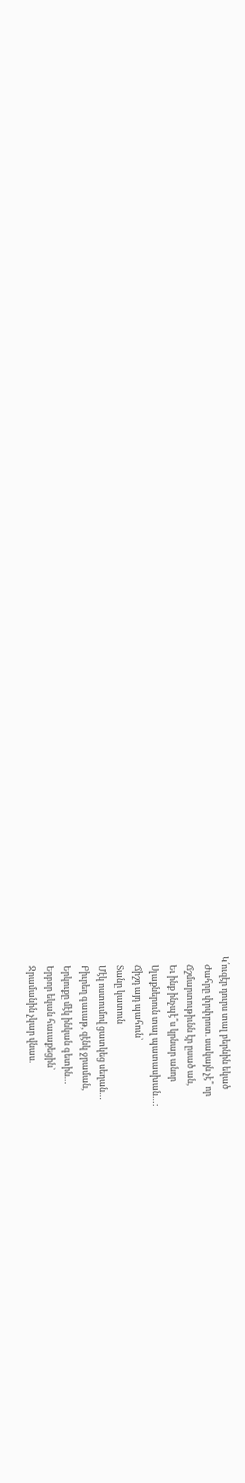Կ՛ուզէր դուրս տալ բերնին եկած
    Ժահրը փրփրոտ. սակայն չէ՞ որ
    Ճշմարտութիւնն էր ըսած ան,
    Եւ ինք ինչպէ՞ս կրնար անոր
    Սլաքներուն տալ պատասխան…:
    Ճիշդ այդ պահուն`
    Տանը կատուն
    Մէկ ոստումով ցատկեց սեղան…
    Բիւրեղ գաւաթ, զէնկ ջրաման,
    Երկուքը մէկ ինկան գետին…
    Երբոր եկան հաւաքեցին`
    Ջրամանին չկար վնաս.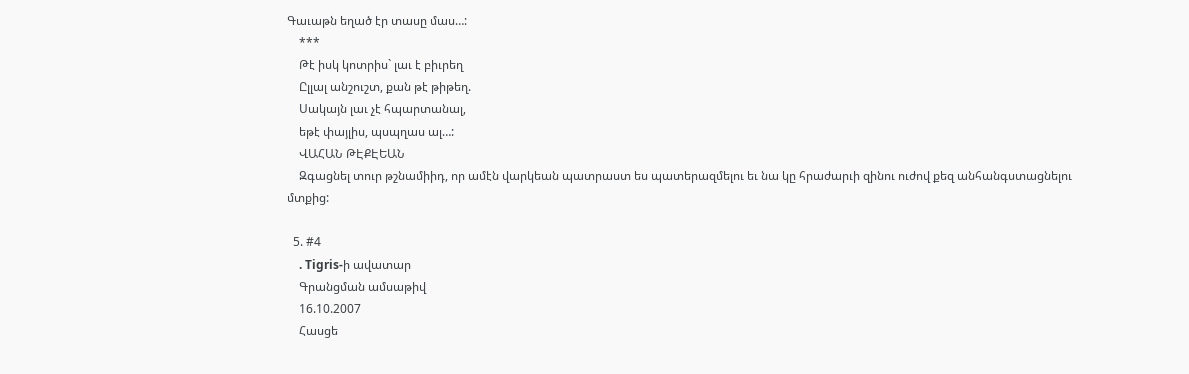Գաւաթն եղած էր տասը մաս…:
    ***
    Թէ իսկ կոտրիս` լաւ է բիւրեղ
    Ըլլալ անշուշտ, քան թէ թիթեղ.
    Սակայն լաւ չէ հպարտանալ,
    եթէ փայլիս, պսպղաս ալ…:
    ՎԱՀԱՆ ԹԷՔԷԵԱՆ
    Զգացնել տուր թշնամիիդ, որ ամէն վարկեան պատրաստ ես պատերազմելու եւ նա կը հրաժարւի զինու ուժով քեզ անհանգստացնելու մտքից:

  5. #4
    . Tigris-ի ավատար
    Գրանցման ամսաթիվ
    16.10.2007
    Հասցե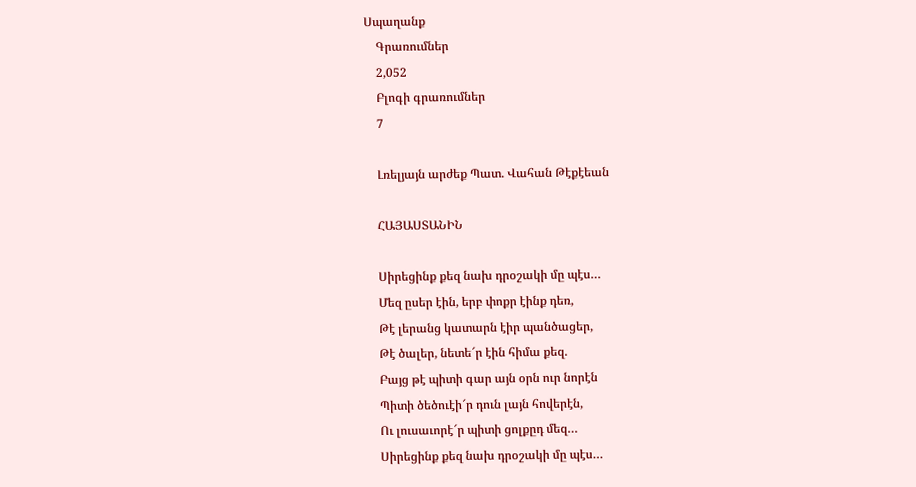Սպաղանք
    Գրառումներ
    2,052
    Բլոգի գրառումներ
    7

    Լռելյայն արժեք Պատ. Վահան Թէքէեան

    ՀԱՅԱՍՏԱՆԻՆ

    Սիրեցինք քեզ նախ դրօշակի մը պէս…
    Մեզ ըսեր էին, երբ փոքր էինք դեռ,
    Թէ լերանց կատարն էիր պանծացեր,
    Թէ ծալեր, նետե՜ր էին հիմա քեզ.
    Բայց թէ պիտի գար այն օրն ուր նորէն
    Պիտի ծեծուէի՜ր դուն լայն հովերէն,
    Ու լուսաւորէ՜ր պիտի ցոլքըդ մեզ…
    Սիրեցինք քեզ նախ դրօշակի մը պէս…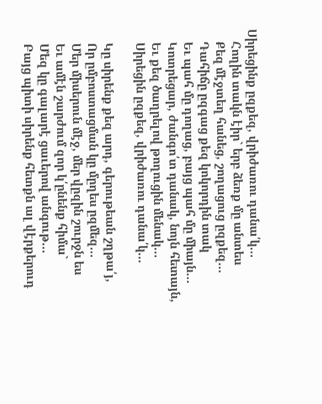Սիրեցինք ըզքեզ, վրիժառու դանա՛կ…
    Հողին տակն էիր` երբ ձեռք մը անտես
    Քեզ մէջտեղ հանեց, շողացուց ըզքեզ…
    Դահիճը ըզգաց քեզ կոկորդին տակ
    Եւ պահ մը դողաց, բայց պահ մը միայն…
    Կոտրեցար, ժանգո՛տ դանակ, նոյն հետայն,
    Եւ քեզ ծաղրելով թողուցին մենակ…
    Սիրեցին ըզքեզ, վրիժառու դանա՛կ…

    Կը սիրենք քեզ արդ, գերութեան շղթա՛յ,
    Որ ըմբոստացման կը մըղես ըզմեզ…
    Մեր միսերուն մէջ, մեր վըզին շուրջն ես
    Եւ ամէն շարժում զոր կ՛ընենք հիմա`
    Մեզ կը գալարէ ցաւերով անգութ…
    Բայց պիտի սիրենք հետքն ալ վէրքերուդ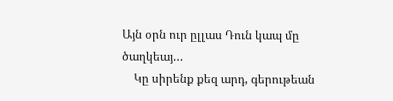Այն օրն ուր ըլլաս Դուն կապ մը ծաղկեայ…
    Կը սիրենք քեզ արդ, գերութեան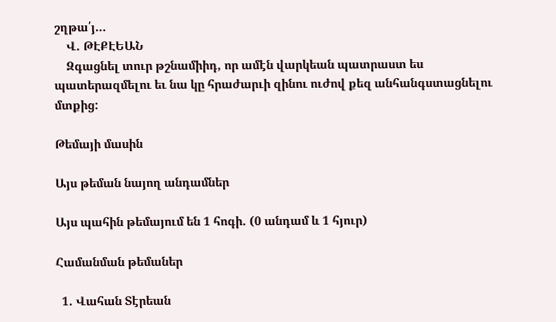շղթա՛յ…
    Վ. ԹԷՔԷԵԱՆ
    Զգացնել տուր թշնամիիդ, որ ամէն վարկեան պատրաստ ես պատերազմելու եւ նա կը հրաժարւի զինու ուժով քեզ անհանգստացնելու մտքից:

Թեմայի մասին

Այս թեման նայող անդամներ

Այս պահին թեմայում են 1 հոգի. (0 անդամ և 1 հյուր)

Համանման թեմաներ

  1. Վահան Տէրեան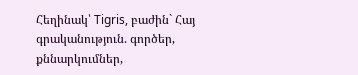Հեղինակ՝ Tigris, բաժին` Հայ գրականություն. գործեր, քննարկումներ,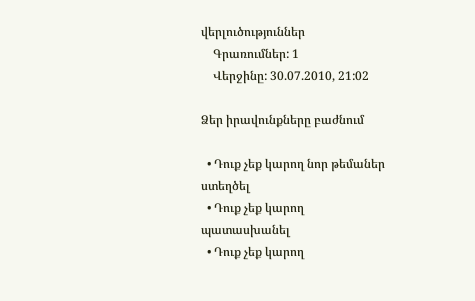վերլուծություններ
    Գրառումներ: 1
    Վերջինը: 30.07.2010, 21:02

Ձեր իրավունքները բաժնում

  • Դուք չեք կարող նոր թեմաներ ստեղծել
  • Դուք չեք կարող պատասխանել
  • Դուք չեք կարող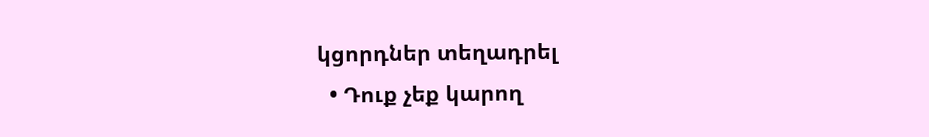կցորդներ տեղադրել
  • Դուք չեք կարող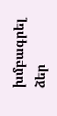խմբագրել ձեր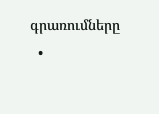գրառումները
  •